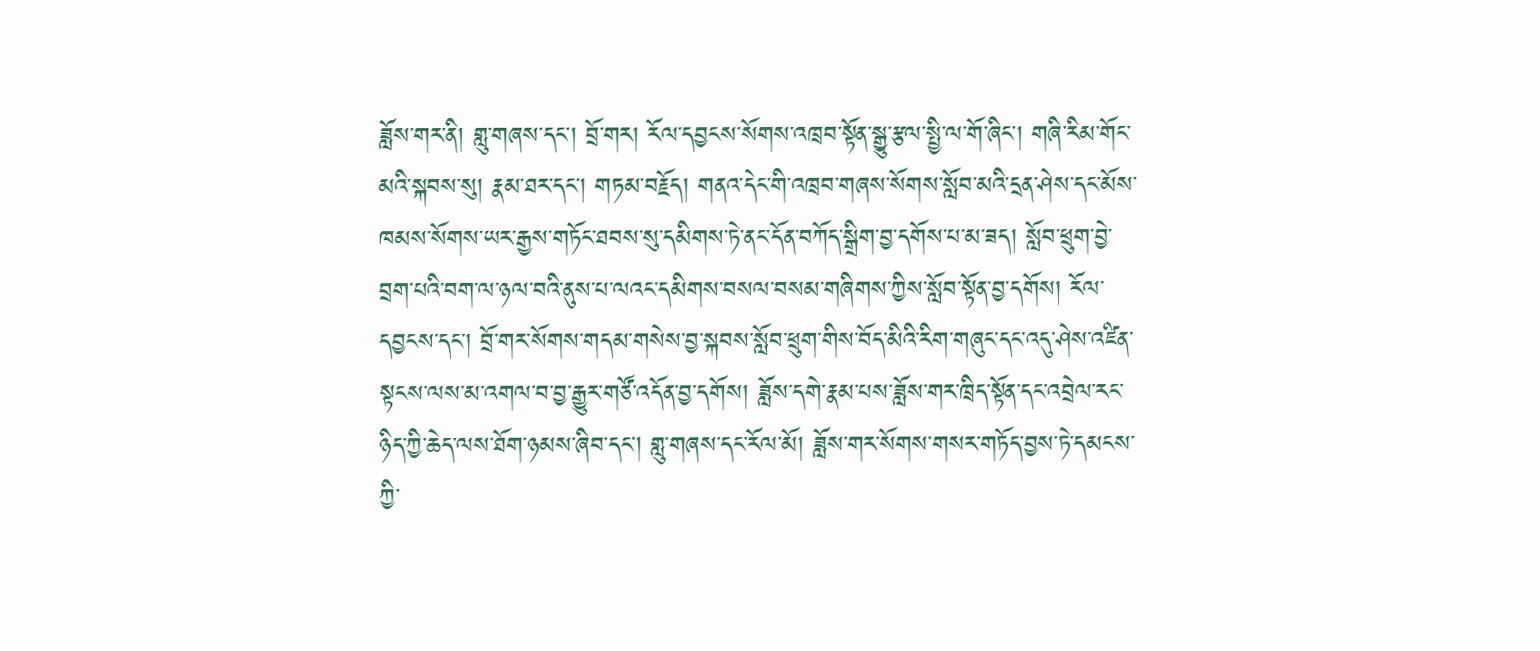ཟློས་གར་ནི། གླུ་གཞས་དང་། བྲོ་གར། རོལ་དབྱངས་སོགས་འཁྲབ་སྟོན་སྒྱུ་རྩལ་སྤྱི་ལ་གོ་ཞིང་། གཞི་རིམ་གོང་མའི་སྐབས་སུ། རྣམ་ཐར་དང་། གཏམ་བརྗོད། གནའ་དེང་གི་འཁྲབ་གཞས་སོགས་སློབ་མའི་དྲན་ཤེས་དང་མོས་ཁམས་སོགས་ཡར་རྒྱས་གཏོང་ཐབས་སུ་དམིགས་ཏེ་ནང་དོན་བཀོད་སྒྲིག་བྱ་དགོས་པ་མ་ཟད། སློབ་ཕྲུག་བྱེ་བྲག་པའི་བག་ལ་ཉལ་བའི་ནུས་པ་ལའང་དམིགས་བསལ་བསམ་གཞིགས་ཀྱིས་སློབ་སྟོན་བྱ་དགོས། རོལ་དབྱངས་དང་། བྲོ་གར་སོགས་གདམ་གསེས་བྱ་སྐབས་སློབ་ཕྲུག་གིས་བོད་མིའི་རིག་གཞུང་དང་འདུ་ཤེས་འཛིན་སྟངས་ལས་མ་འགལ་བ་བྱ་རྒྱུར་གཙོ་འདོན་བྱ་དགོས། ཟློས་དགེ་རྣམ་པས་ཟློས་གར་ཁྲིད་སྟོན་དང་འབྲེལ་རང་ཉིད་ཀྱི་ཆེད་ལས་ཐོག་ཉམས་ཞིབ་དང། གླུ་གཞས་དང་རོལ་མོ། ཟློས་གར་སོགས་གསར་གཏོད་བྱས་ཏེ་དམངས་ཀྱི་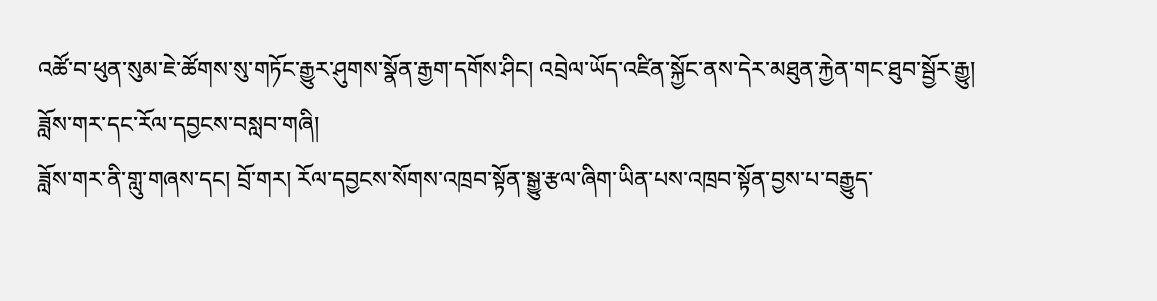འཚོ་བ་ཕུན་སུམ་ཇེ་ཚོགས་སུ་གཏོང་རྒྱུར་ཤུགས་སྣོན་རྒྱག་དགོས་ཤིང། འབྲེལ་ཡོད་འཛིན་སྐྱོང་ནས་དེར་མཐུན་རྐྱེན་གང་ཐུབ་སྦྱོར་རྒྱུ།
ཟློས་གར་དང་རོལ་དབྱངས་བསླབ་གཞི།
ཟློས་གར་ནི་གླུ་གཞས་དང། བྲོ་གར། རོལ་དབྱངས་སོགས་འཁྲབ་སྟོན་སྒྱུ་རྩལ་ཞིག་ཡིན་པས་འཁྲབ་སྟོན་བྱས་པ་བརྒྱུད་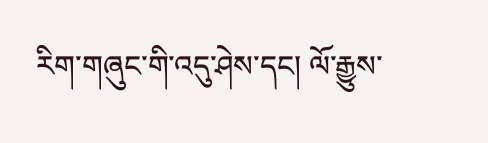རིག་གཞུང་གི་འདུ་ཤེས་དང། ལོ་རྒྱུས་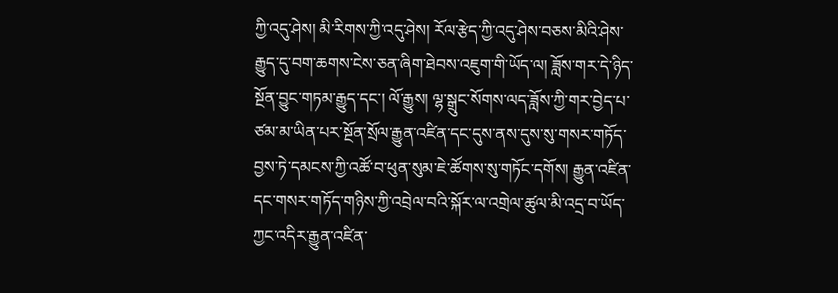ཀྱི་འདུ་ཤེས། མི་རིགས་ཀྱི་འདུ་ཤེས། རོལ་རྩེད་ཀྱི་འདུ་ཤེས་བཅས་མིའི་ཤེས་རྒྱུད་དུ་བག་ཆགས་ངེས་ཅན་ཞིག་ཐེབས་འཇུག་གི་ཡོད་ལ། ཟློས་གར་དེ་ཉིད་སྔོན་བྱུང་གཏམ་རྒྱུད་དང་། ལོ་རྒྱུས། ལྷ་སྒྲུང་སོགས་ལད་ཟློས་ཀྱི་གར་བྱེད་པ་ཙམ་མ་ཡིན་པར་སྔོན་སྲོལ་རྒྱུན་འཛིན་དང་དུས་ནས་དུས་སུ་གསར་གཏོད་བྱས་ཏེ་དམངས་ཀྱི་འཚོ་བ་ཕུན་སུམ་ཇེ་ཚོགས་སུ་གཏོང་དགོས། རྒྱུན་འཛིན་དང་གསར་གཏོད་གཉིས་ཀྱི་འབྲེལ་བའི་སྐོར་ལ་འགྲེལ་ཚུལ་མི་འདྲ་བ་ཡོད་ཀྱང་འདིར་རྒྱུན་འཛིན་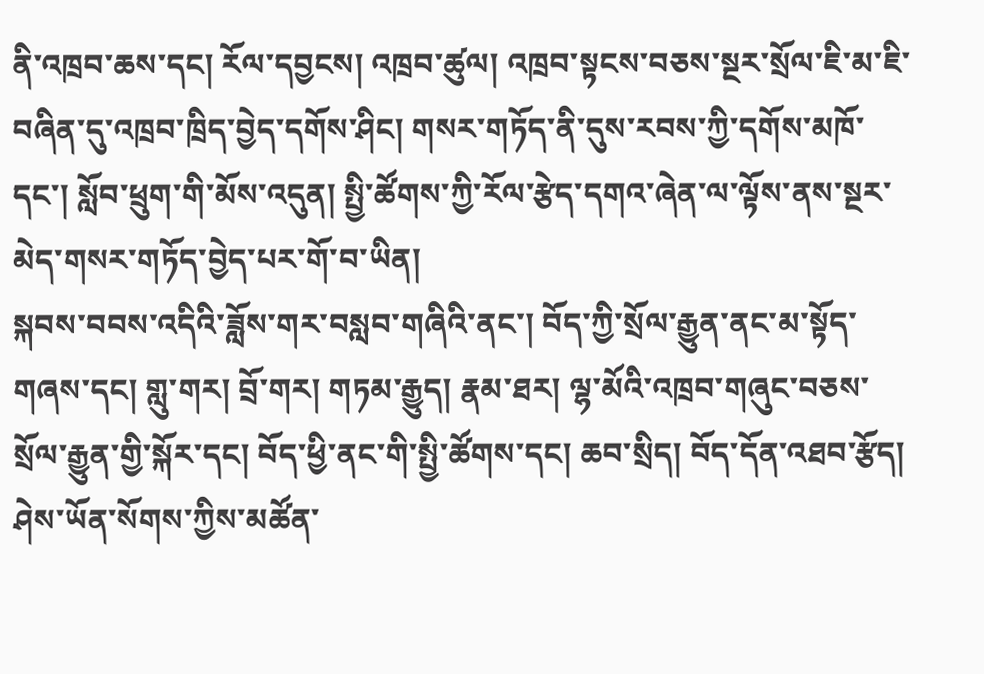ནི་འཁྲབ་ཆས་དང། རོལ་དབྱངས། འཁྲབ་ཚུལ། འཁྲབ་སྟངས་བཅས་སྔར་སྲོལ་ཇི་མ་ཇི་བཞིན་དུ་འཁྲབ་ཁྲིད་བྱེད་དགོས་ཤིང། གསར་གཏོད་ནི་དུས་རབས་ཀྱི་དགོས་མཁོ་དང་། སློབ་ཕྲུག་གི་མོས་འདུན། སྤྱི་ཚོགས་ཀྱི་རོལ་རྩེད་དགའ་ཞེན་ལ་ལྟོས་ནས་སྔར་མེད་གསར་གཏོད་བྱེད་པར་གོ་བ་ཡིན།
སྐབས་བབས་འདིའི་ཟློས་གར་བསླབ་གཞིའི་ནང་། བོད་ཀྱི་སྲོལ་རྒྱུན་ནང་མ་སྟོད་གཞས་དང། གླུ་གར། བྲོ་གར། གཏམ་རྒྱུད། རྣམ་ཐར། ལྷ་མོའི་འཁྲབ་གཞུང་བཅས་སྲོལ་རྒྱུན་གྱི་སྐོར་དང། བོད་ཕྱི་ནང་གི་སྤྱི་ཚོགས་དང། ཆབ་སྲིད། བོད་དོན་འཐབ་རྩོད། ཤེས་ཡོན་སོགས་ཀྱིས་མཚོན་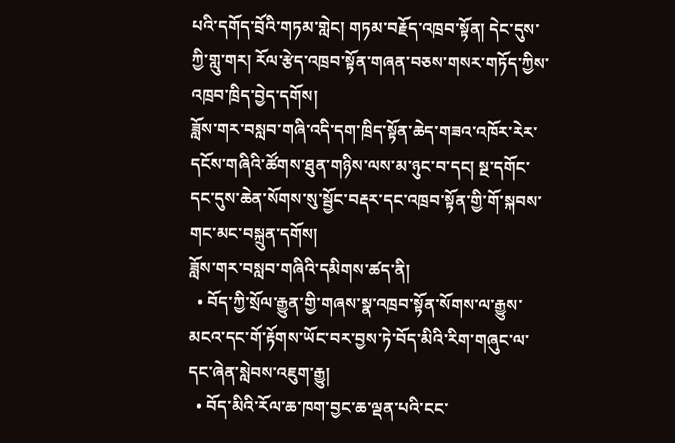པའི་དགོད་བྲོའི་གཏམ་གླེང། གཏམ་བརྗོད་འཁྲབ་སྟོན། དེང་དུས་ཀྱི་གླུ་གར། རོལ་རྩེད་འཁྲབ་སྟོན་གཞན་བཅས་གསར་གཏོད་ཀྱིས་འཁྲབ་ཁྲིད་བྱེད་དགོས།
ཟློས་གར་བསླབ་གཞི་འདི་དག་ཁྲིད་སྟོན་ཆེད་གཟའ་འཁོར་རེར་དངོས་གཞིའི་ཚོགས་ཐུན་གཉིས་ལས་མ་ཉུང་བ་དང། སྔ་དགོང་དང་དུས་ཆེན་སོགས་སུ་སྦྱོང་བརྡར་དང་འཁྲབ་སྟོན་གྱི་གོ་སྐབས་གང་མང་བསྐྲུན་དགོས།
ཟློས་གར་བསླབ་གཞིའི་དམིགས་ཚད་ནི།
  • བོད་ཀྱི་སྲོལ་རྒྱུན་གྱི་གཞས་སྣ་འཁྲབ་སྟོན་སོགས་ལ་རྒྱུས་མངའ་དང་གོ་རྟོགས་ཡོང་བར་བྱས་ཏེ་བོད་མིའི་རིག་གཞུང་ལ་དང་ཞེན་སླེབས་འཇུག་རྒྱུ།
  • བོད་མིའི་རོལ་ཆ་ཁག་བྱང་ཆ་ལྡན་པའི་ངང་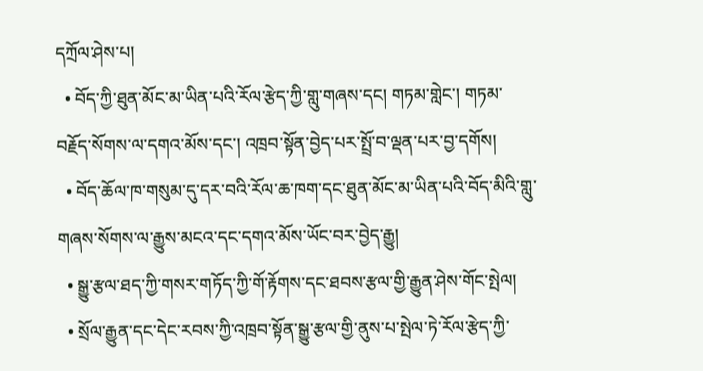དཀྲོལ་ཤེས་པ།
  • བོད་ཀྱི་ཐུན་མོང་མ་ཡིན་པའི་རོལ་རྩེད་ཀྱི་གླུ་གཞས་དང། གཏམ་གླེང་། གཏམ་བརྗོད་སོགས་ལ་དགའ་མོས་དང་། འཁྲབ་སྟོན་བྱེད་པར་སྤྲོ་བ་ལྡན་པར་བྱ་དགོས།
  • བོད་ཆོལ་ཁ་གསུམ་དུ་དར་བའི་རོལ་ཆ་ཁག་དང་ཐུན་མོང་མ་ཡིན་པའི་བོད་མིའི་གླུ་གཞས་སོགས་ལ་རྒྱུས་མངའ་དང་དགའ་མོས་ཡོང་བར་བྱེད་རྒྱུ།
  • སྒྱུ་རྩལ་ཐད་ཀྱི་གསར་གཏོད་ཀྱི་གོ་རྟོགས་དང་ཐབས་རྩལ་གྱི་རྒྱུན་ཤེས་གོང་སྤེལ།
  • སྲོལ་རྒྱུན་དང་དེང་རབས་ཀྱི་འཁྲབ་སྟོན་སྒྱུ་རྩལ་གྱི་ནུས་པ་སྤེལ་ཏེ་རོལ་རྩེད་ཀྱི་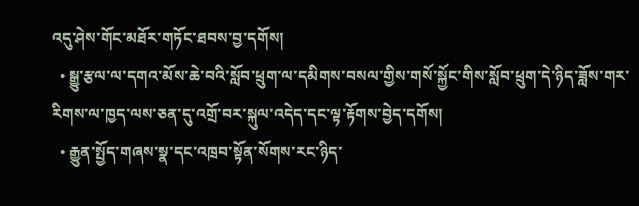འདུ་ཤེས་གོང་མཐོར་གཏོང་ཐབས་བྱ་དགོས།
  • སྒྱུ་རྩལ་ལ་དགའ་མོས་ཆེ་བའི་སློབ་ཕྲུག་ལ་དམིགས་བསལ་གྱིས་གསོ་སྐྱོང་གིས་སློབ་ཕྲུག་དེ་ཉིད་ཟློས་གར་རིགས་ལ་ཁྱད་ལས་ཅན་དུ་འགྲོ་བར་སྐུལ་འདེད་དང་ལྟ་རྟོགས་བྱེད་དགོས།
  • རྒྱུན་སྤྱོད་གཞས་སྣ་དང་འཁྲབ་སྟོན་སོགས་རང་ཉིད་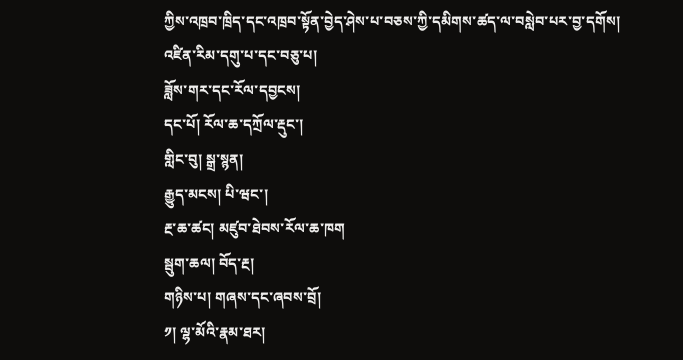ཀྱིས་འཁྲབ་ཁྲིད་དང་འཁྲབ་སྟོན་བྱེད་ཤེས་པ་བཅས་ཀྱི་དམིགས་ཚད་ལ་བསླེབ་པར་བྱ་དགོས།
འཛིན་རིམ་དགུ་པ་དང་བཅུ་པ།
ཟློས་གར་དང་རོལ་དབྱངས།
དང་པོ། རོལ་ཆ་དཀྲོལ་རྡུང་།
གླིང་བུ། སྒྲ་སྙན།
རྒྱུད་མངས། པི་ཝང་།
རྔ་ཆ་ཚང། མཛུབ་ཐེབས་རོལ་ཆ་ཁག
སྦུག་ཆལ། བོད་རྔ།
གཉིས་པ། གཞས་དང་ཞབས་བྲོ།
༡། ལྷ་མོའི་རྣམ་ཐར།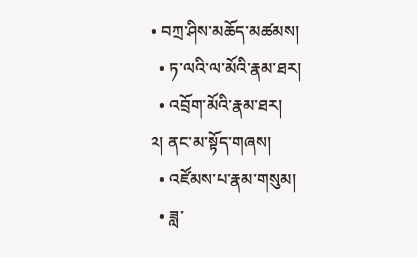• བཀྲ་ཤིས་མཆོད་མཚམས།
  • ཏ་ལའི་ལ་མོའི་རྣམ་ཐར།
  • འབྲོག་མོའི་རྣམ་ཐར།
༢། ནང་མ་སྟོད་གཞས།
  • འཛོམས་པ་རྣམ་གསུམ།
  • ཟླ་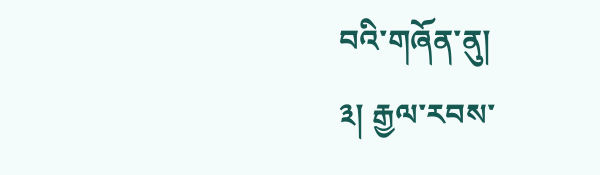བའི་གཞོན་ནུ།
༣། རྒྱལ་རབས་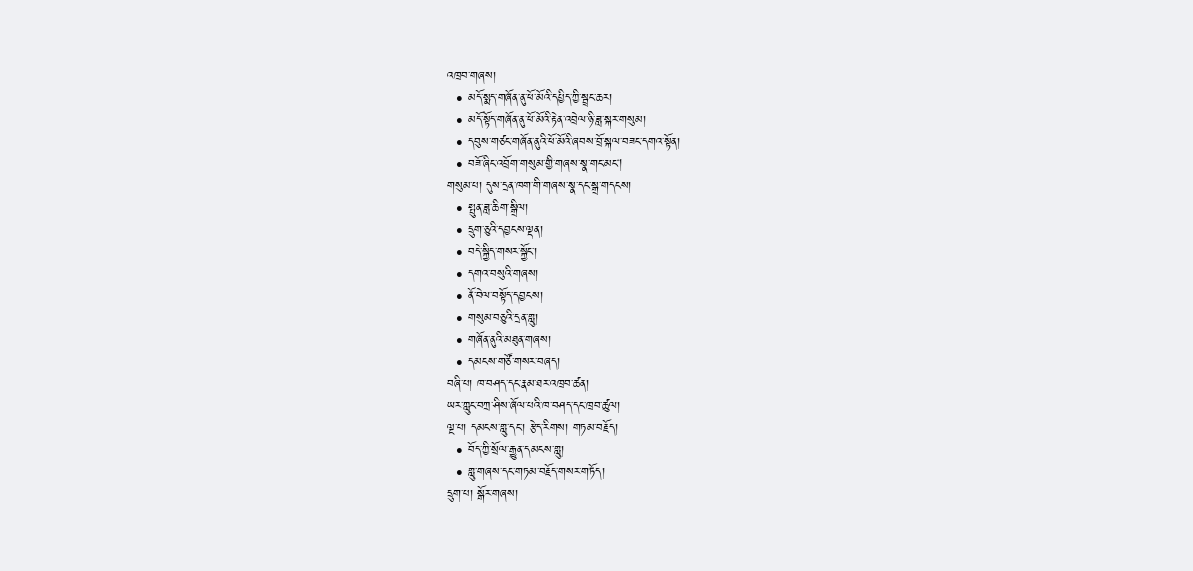འཁྲབ་གཞས།
  • མདོ་སྨད་གཞོན་ནུ་ཕོ་མོའི་དཔྱིད་ཀྱི་སྦྲང་ཆར།
  • མདོ་སྟོད་གཞོན་ནུ་ཕོ་མོའི་རྟེན་འབྲེལ་ཉི་ཟླ་སྐར་གསུམ།
  • དབུས་གཙང་གཞོན་ནུའི་ཕོ་མོའི་ཞབས་བྲོ་སྐལ་བཟང་དགའ་སྟོན།
  • བཟོ་ཞིང་འབྲོག་གསུམ་གྱི་གཞས་སྣ་གང་མང།
གསུམ་པ། དུས་དྲན་ཁག་གི་གཞས་སྣ་དང་སྒྲ་གདངས།
  • སྤུན་ཟླ་ཆིག་སྒྲིལ།
  • དྲུག་ཅུའི་དབྱངས་ལྡན།
  • བདེ་སྐྱིད་གསར་སྐྱོང་།
  • དགའ་བསུའི་གཞས།
  • ནོ་བེལ་བསྟོད་དབྱངས།
  • གསུམ་བཅུའི་དྲན་གླུ།
  • གཞོན་ནུའི་མཐུན་གཞས།
  • དམངས་གཙོ་གསར་བཞད།
བཞི་པ། ཁ་བཤད་དང་རྣམ་ཐར་འཁྲབ་ཚན།
ཡར་ཀླུང་བཀྲ་ཤིས་ཞོལ་པའི་ཁ་བཤད་དང་ཁྲབ་ཚུལ།
ལྔ་པ། དམངས་གླུ་དང་། རྩེད་རིགས། གཏམ་བརྗོད།
  • བོད་ཀྱི་སྲོལ་རྒྱུན་དམངས་གླུ།
  • གླུ་གཞས་དང་གཏམ་བརྗོད་གསར་གཏོད།
དྲུག་པ། སྒོར་གཞས།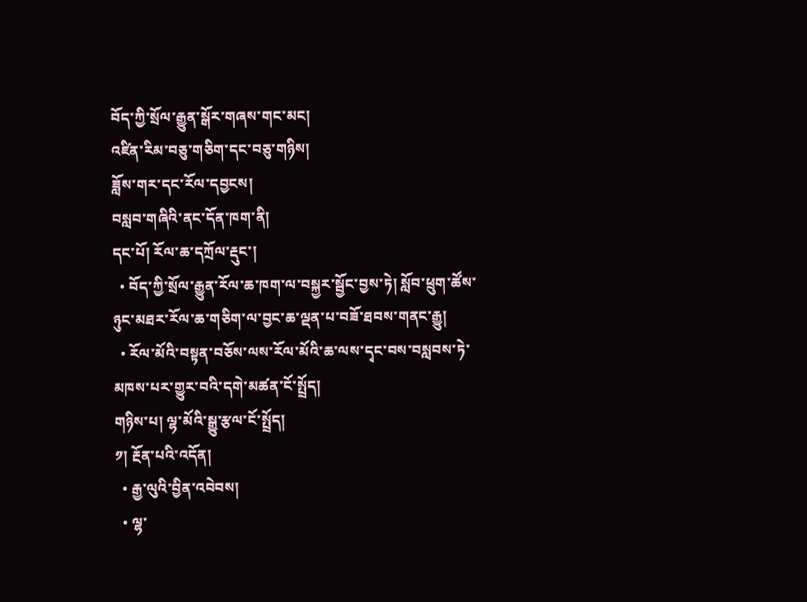བོད་ཀྱི་སྲོལ་རྒྱུན་སྒོར་གཞས་གང་མང།
འཛིན་རིམ་བཅུ་གཅིག་དང་བཅུ་གཉིས།
ཟློས་གར་དང་རོལ་དབྱངས།
བསླབ་གཞིའི་ནང་དོན་ཁག་ནི།
དང་པོ། རོལ་ཆ་དཀྲོལ་རྡུང་།
  • བོད་ཀྱི་སྲོལ་རྒྱུན་རོལ་ཆ་ཁག་ལ་བསྐྱར་སྦྱོང་བྱས་ཏེ། སློབ་ཕྲུག་ཚོས་ཉུང་མཐར་རོལ་ཆ་གཅིག་ལ་བྱང་ཆ་ལྡན་པ་བཟོ་ཐབས་གནང་རྒྱུ།
  • རོལ་མོའི་བསྟན་བཅོས་ལས་རོལ་མོའི་ཆ་ལས་དྭང་བས་བསླབས་ཏེ་མཁས་པར་གྱུར་བའི་དགེ་མཚན་ངོ་སྤྲོད།
གཉིས་པ། ལྷ་མོའི་སྒྱུ་རྩལ་ངོ་སྤྲོད།
༡། རྔོན་པའི་འདོན།
  • རྒྱ་ལུའི་བྱིན་འབེབས།
  • ལྷ་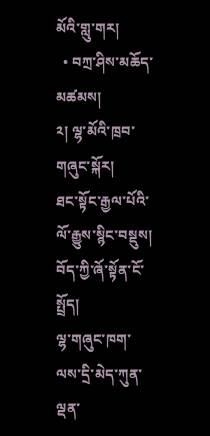མོའི་གླུ་གར།
  • བཀྲ་ཤིས་མཆོད་མཚམས།
༢། ལྷ་མོའི་ཁྲབ་གཞུང་སྐོར།
ཐང་སྟོང་རྒྱལ་པོའི་ལོ་རྒྱུས་སྙིང་བསྡུས།
བོད་ཀྱི་ཞོ་སྟོན་ངོ་སྤྲོད།
ལྷ་གཞུང་ཁག་ལས་དྲི་མེད་ཀུན་ལྡན་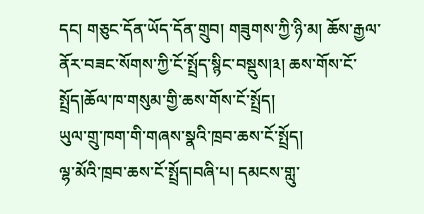དང། གཅུང་དོན་ཡོད་དོན་གྲུབ། གཟུགས་ཀྱི་ཉི་མ། ཆོས་རྒྱལ་ནོར་བཟང་སོགས་ཀྱི་ངོ་སྤྲོད་སྙིང་བསྡུས།༣། ཆས་གོས་ངོ་སྤྲོད།ཆོལ་ཁ་གསུམ་གྱི་ཆས་གོས་ངོ་སྤྲོད།
ཡུལ་གྲུ་ཁག་གི་གཞས་སྣའི་ཁྲབ་ཆས་ངོ་སྤྲོད།
ལྷ་མོའི་ཁྲབ་ཆས་ངོ་སྤྲོད།བཞི་པ། དམངས་གླུ་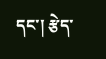དང་། རྩེད་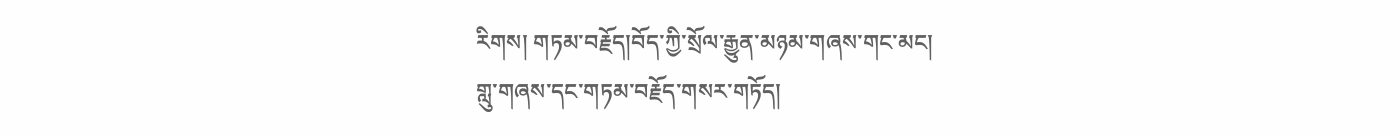རིགས། གཏམ་བརྗོད།བོད་ཀྱི་སྲོལ་རྒྱུན་མཉམ་གཞས་གང་མང།
གླུ་གཞས་དང་གཏམ་བརྗོད་གསར་གཏོད།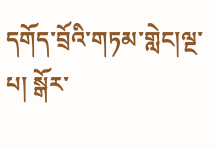དགོད་བྲོའི་གཏམ་གླེང།ལྔ་པ། སྒོར་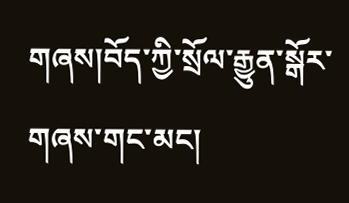གཞས།བོད་ཀྱི་སྲོལ་རྒྱུན་སྒོར་གཞས་གང་མང།